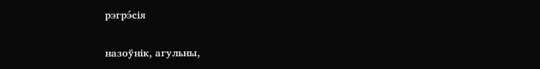рэгрэ́сія

назоўнік, агульны,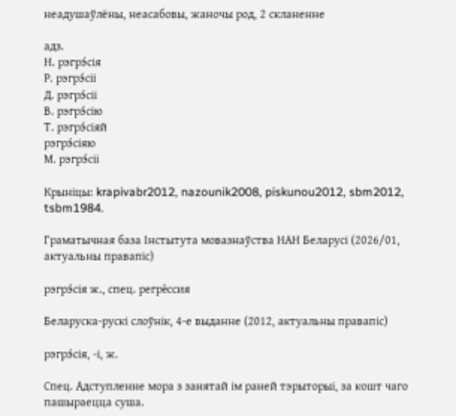неадушаўлёны, неасабовы, жаночы род, 2 скланенне

адз.
Н. рэгрэ́сія
Р. рэгрэ́сіі
Д. рэгрэ́сіі
В. рэгрэ́сію
Т. рэгрэ́сіяй
рэгрэ́сіяю
М. рэгрэ́сіі

Крыніцы: krapivabr2012, nazounik2008, piskunou2012, sbm2012, tsbm1984.

Граматычная база Інстытута мовазнаўства НАН Беларусі (2026/01, актуальны правапіс)

рэгрэ́сія ж., спец. регре́ссия

Беларуска-рускі слоўнік, 4-е выданне (2012, актуальны правапіс)

рэгрэ́сія, ‑і, ж.

Спец. Адступленне мора з занятай ім раней тэрыторыі, за кошт чаго пашыраецца суша.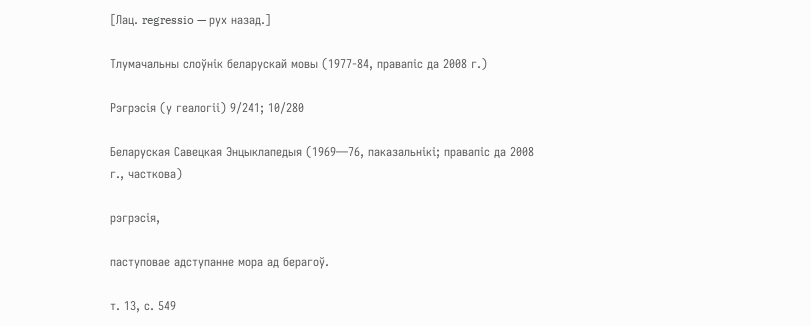[Лац. regressio — рух назад.]

Тлумачальны слоўнік беларускай мовы (1977-84, правапіс да 2008 г.)

Рэгрэсія (у геалогіі) 9/241; 10/280

Беларуская Савецкая Энцыклапедыя (1969—76, паказальнікі; правапіс да 2008 г., часткова)

рэгрэсія,

паступовае адступанне мора ад берагоў.

т. 13, с. 549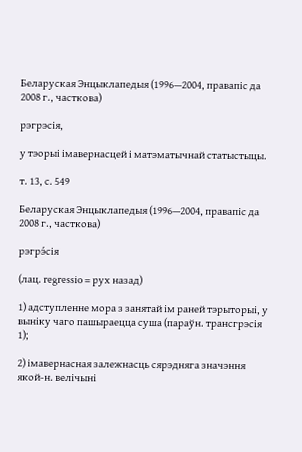Беларуская Энцыклапедыя (1996—2004, правапіс да 2008 г., часткова)

рэгрэсія,

у тэорыі імавернасцей і матэматычнай статыстыцы.

т. 13, с. 549

Беларуская Энцыклапедыя (1996—2004, правапіс да 2008 г., часткова)

рэгрэ́сія

(лац. regressio = рух назад)

1) адступленне мора з занятай ім раней тэрыторыі, у выніку чаго пашыраецца суша (параўн. трансгрэсія 1);

2) імавернасная залежнасць сярэдняга значэння якой-н. велічыні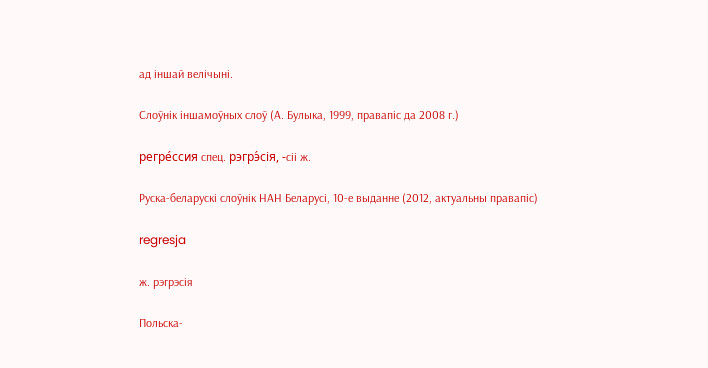ад іншай велічыні.

Слоўнік іншамоўных слоў (А. Булыка, 1999, правапіс да 2008 г.)

регре́ссия спец. рэгрэ́сія, -сіі ж.

Руска-беларускі слоўнік НАН Беларусі, 10-е выданне (2012, актуальны правапіс)

regresja

ж. рэгрэсія

Польска-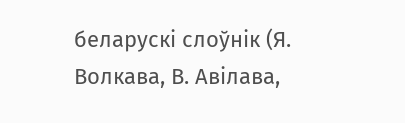беларускі слоўнік (Я. Волкава, В. Авілава,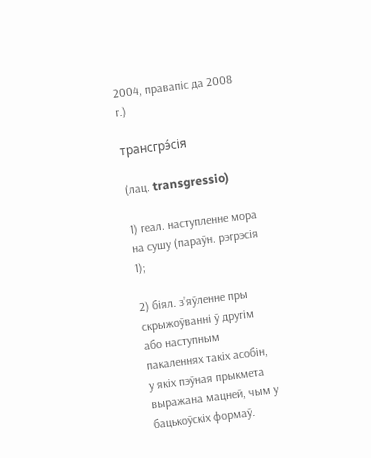2004, правапіс да 2008 г.)

трансгрэ́сія

(лац. transgressio)

1) геал. наступленне мора на сушу (параўн. рэгрэсія 1);

2) біял. з’яўленне пры скрыжоўванні ў другім або наступным пакаленнях такіх асобін, у якіх пэўная прыкмета выражана мацней, чым у бацькоўскіх формаў.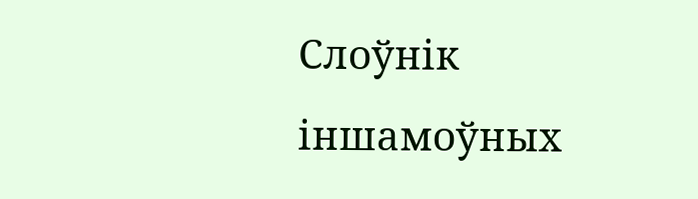Слоўнік іншамоўных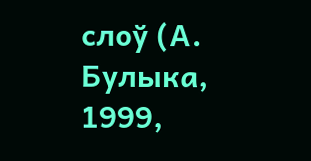слоў (А. Булыка, 1999,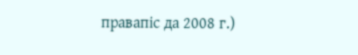правапіс да 2008 г.)